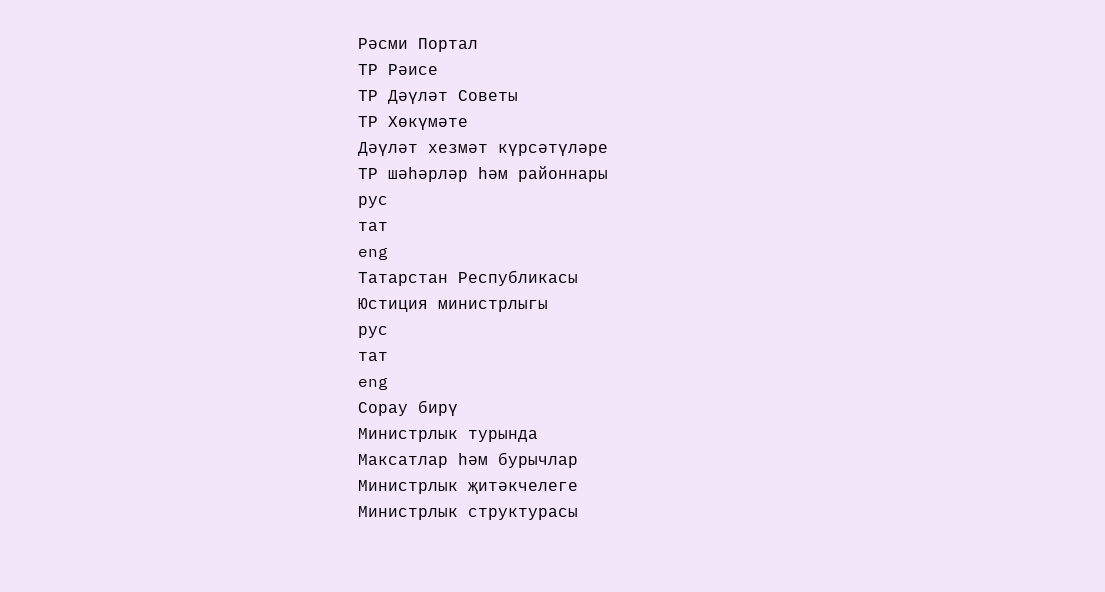Рәсми Портал
ТР Рәисе
ТР Дәүләт Советы
ТР Хөкүмәте
Дәүләт хезмәт күрсәтүләре
ТР шәһәрләр һәм районнары
рус
тат
eng
Татарстан Республикасы
Юстиция министрлыгы
рус
тат
eng
Сорау бирү
Министрлык турында
Максатлар һәм бурычлар
Министрлык җитәкчелеге
Министрлык структурасы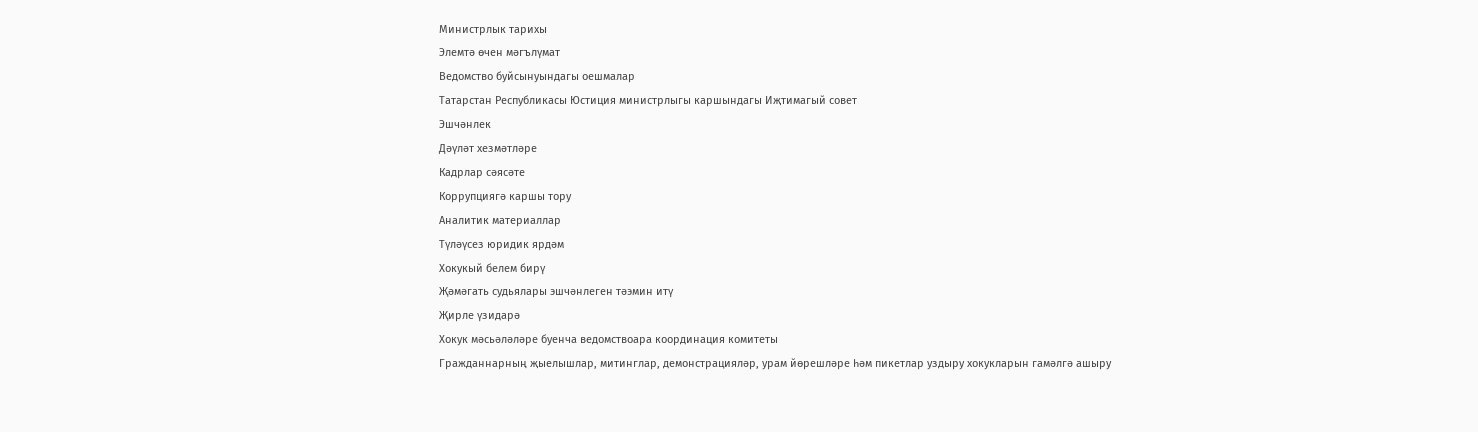Министрлык тарихы
Элемтә өчен мәгълүмат
Ведомство буйсынуындагы оешмалар
Татарстан Республикасы Юстиция министрлыгы каршындагы Иҗтимагый совет
Эшчәнлек
Дәүләт хезмәтләре
Кадрлар сәясәте
Коррупциягә каршы тору
Аналитик материаллар
Түләүсез юридик ярдәм
Хокукый белем бирү
Җәмәгать судьялары эшчәнлеген тәэмин итү
Җирле үзидарә
Хокук мәсьәләләре буенча ведомствоара координация комитеты
Гражданнарның җыелышлар, митинглар, демонстрацияләр, урам йөрешләре һәм пикетлар уздыру хокукларын гамәлгә ашыру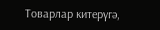Товарлар китерүгә,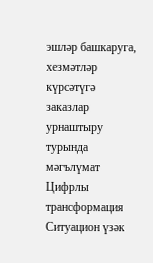эшләр башкаруга, хезмәтләр күрсәтүгә заказлар урнаштыру турында мәгълүмат
Цифрлы трансформация
Ситуацион үзәк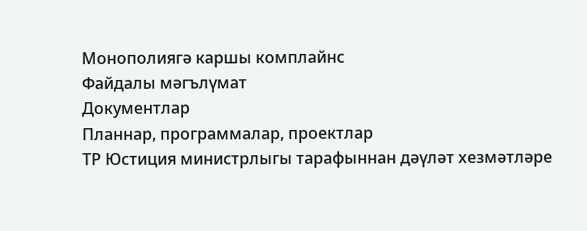Монополиягә каршы комплайнс
Файдалы мәгълүмат
Документлар
Планнар, программалар, проектлар
ТР Юстиция министрлыгы тарафыннан дәүләт хезмәтләре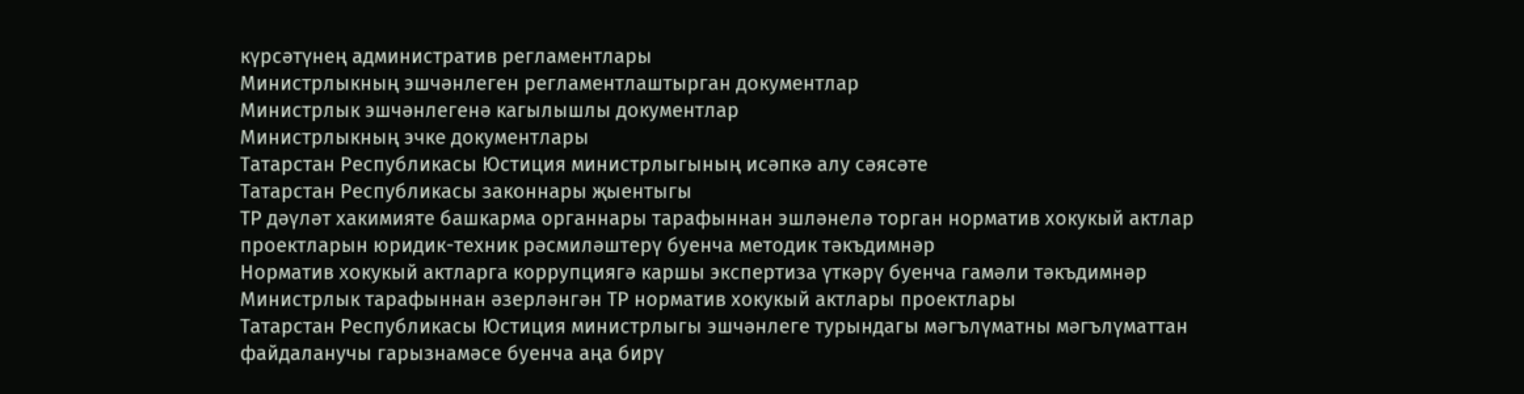күрсәтүнең административ регламентлары
Министрлыкның эшчәнлеген регламентлаштырган документлар
Министрлык эшчәнлегенә кагылышлы документлар
Министрлыкның эчке документлары
Татарстан Республикасы Юстиция министрлыгының исәпкә алу сәясәте
Татарстан Республикасы законнары җыентыгы
ТР дәүләт хакимияте башкарма органнары тарафыннан эшләнелә торган норматив хокукый актлар проектларын юридик-техник рәсмиләштерү буенча методик тәкъдимнәр
Норматив хокукый актларга коррупциягә каршы экспертиза үткәрү буенча гамәли тәкъдимнәр
Министрлык тарафыннан әзерләнгән ТР норматив хокукый актлары проектлары
Татарстан Республикасы Юстиция министрлыгы эшчәнлеге турындагы мәгълүматны мәгълүматтан файдаланучы гарызнамәсе буенча аңа бирү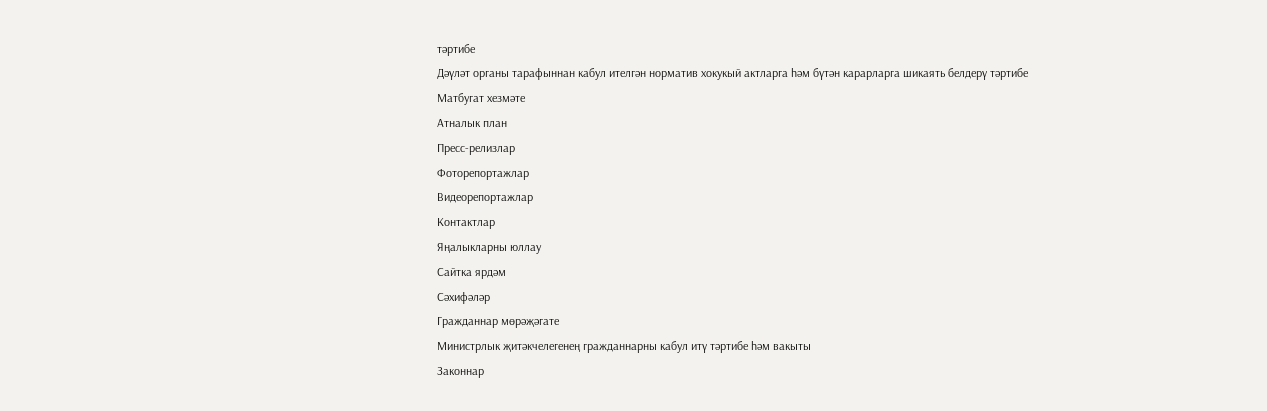тәртибе
Дәүләт органы тарафыннан кабул ителгән норматив хокукый актларга һәм бүтән карарларга шикаять белдерү тәртибе
Матбугат хезмәте
Атналык план
Пресс-релизлар
Фоторепортажлар
Видеорепортажлар
Контактлар
Яңалыкларны юллау
Сайтка ярдәм
Сәхифәләр
Гражданнар мөрәҗәгате
Министрлык җитәкчелегенең гражданнарны кабул итү тәртибе һәм вакыты
Законнар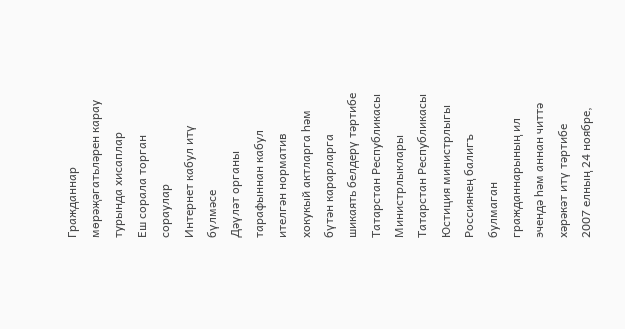Гражданнар мөрәҗәгатьләрен карау турында хисаплар
Еш сорала торган сораулар
Интернет кабул итү бүлмәсе
Дәүләт органы тарафыннан кабул ителгән норматив хокукый актларга һәм бүтән карарларга шикаять белдерү тәртибе
Татарстан Республикасы Министрлыклары
Татарстан Республикасы Юстиция министрлыгы
Россиянең балигъ булмаган гражданнарының ил эчендә һәм аннан читтә хәрәкәт итү тәртибе
2007 елның 24 ноябре,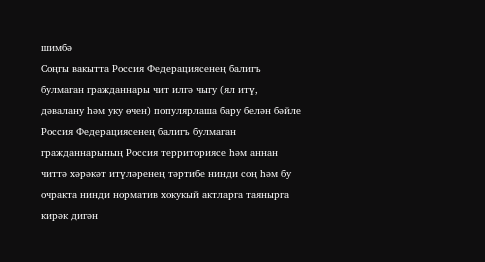шимбә
Соңгы вакытта Россия Федерациясенең балигъ булмаган гражданнары чит илгә чыгу (ял итү, дәвалану һәм уку өчен) популярлаша бару белән бәйле Россия Федерациясенең балигъ булмаган гражданнарының Россия территориясе һәм аннан читтә хәрәкәт итүләренең тәртибе нинди соң һәм бу очракта нинди норматив хокукый актларга таянырга кирәк дигән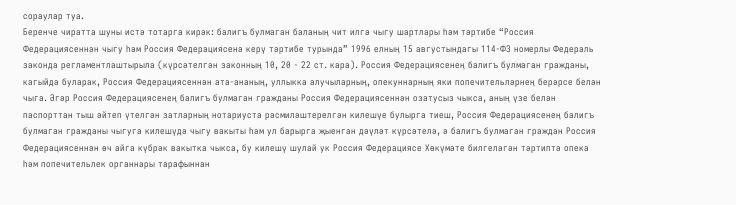сораулар туа.
Беренче чиратта шуны истә тотарга кирәк: балигъ булмаган баланың чит илгә чыгу шартлары һәм тәртибе “Россия Федерациясеннән чыгу һәм Россия Федерациясенә керү тәртибе турында” 1996 елның 15 августындагы 114-ФЗ номерлы Федераль законда регламентлаштырыла (күрсәтелгән законның 10, 20 - 22 ст. кара). Россия Федерациясенең балигъ булмаган гражданы, кагыйдә буларак, Россия Федерациясеннән ата-ананың, уллыкка алучыларның, опекуннарның яки попечительләрнең берәрсе белән чыга. Әгәр Россия Федерациясенең балигъ булмаган гражданы Россия Федерациясеннән озатусыз чыкса, аның үзе белән паспорттан тыш әйтеп үтелгән затларның нотариуста рәсмиләштерелгән килешүе булырга тиеш, Россия Федерациясенең балигъ булмаган гражданы чыгуга килешүдә чыгу вакыты һәм ул барырга җыенган дәүләт күрсәтелә, ә балигъ булмаган граждан Россия Федерациясеннән өч айга күбрәк вакытка чыкса, бу килешү шулай ук Россия Федерациясе Хөкүмәте билгеләгән тәртиптә опека һәм попечительлек органнары тарафыннан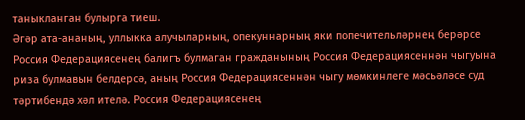таныкланган булырга тиеш.
Әгәр ата-ананың, уллыкка алучыларның, опекуннарның яки попечительләрнең берәрсе Россия Федерациясенең балигъ булмаган гражданының Россия Федерациясеннән чыгуына риза булмавын белдерсә, аның Россия Федерациясеннән чыгу мөмкинлеге мәсьәләсе суд тәртибендә хәл ителә. Россия Федерациясенең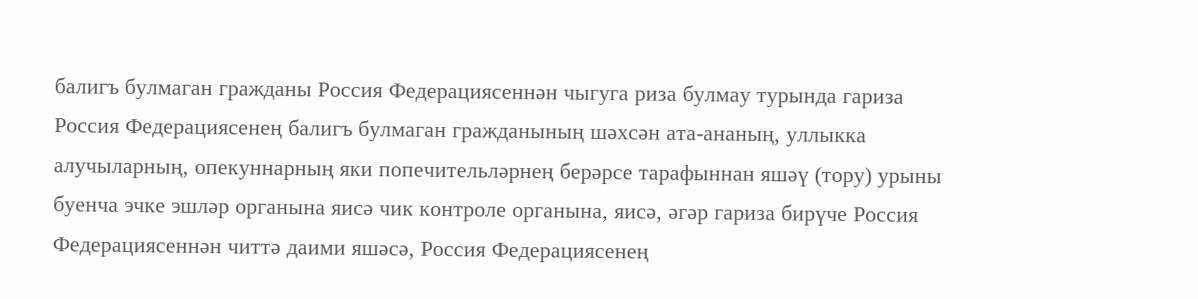балигъ булмаган гражданы Россия Федерациясеннән чыгуга риза булмау турында гариза Россия Федерациясенең балигъ булмаган гражданының шәхсән ата-ананың, уллыкка алучыларның, опекуннарның яки попечительләрнең берәрсе тарафыннан яшәү (тору) урыны буенча эчке эшләр органына яисә чик контроле органына, яисә, әгәр гариза бирүче Россия Федерациясеннән читтә даими яшәсә, Россия Федерациясенең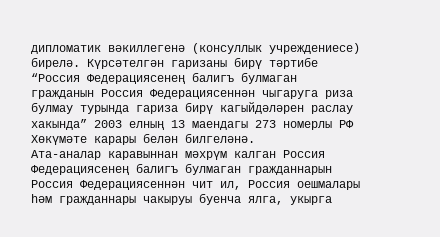дипломатик вәкиллегенә (консуллык учреждениесе) бирелә. Күрсәтелгән гаризаны бирү тәртибе “Россия Федерациясенең балигъ булмаган гражданын Россия Федерациясеннән чыгаруга риза булмау турында гариза бирү кагыйдәләрен раслау хакында” 2003 елның 13 маендагы 273 номерлы РФ Хөкүмәте карары белән билгеләнә.
Ата-аналар каравыннан мәхрүм калган Россия Федерациясенең балигъ булмаган гражданнарын Россия Федерациясеннән чит ил, Россия оешмалары һәм гражданнары чакыруы буенча ялга, укырга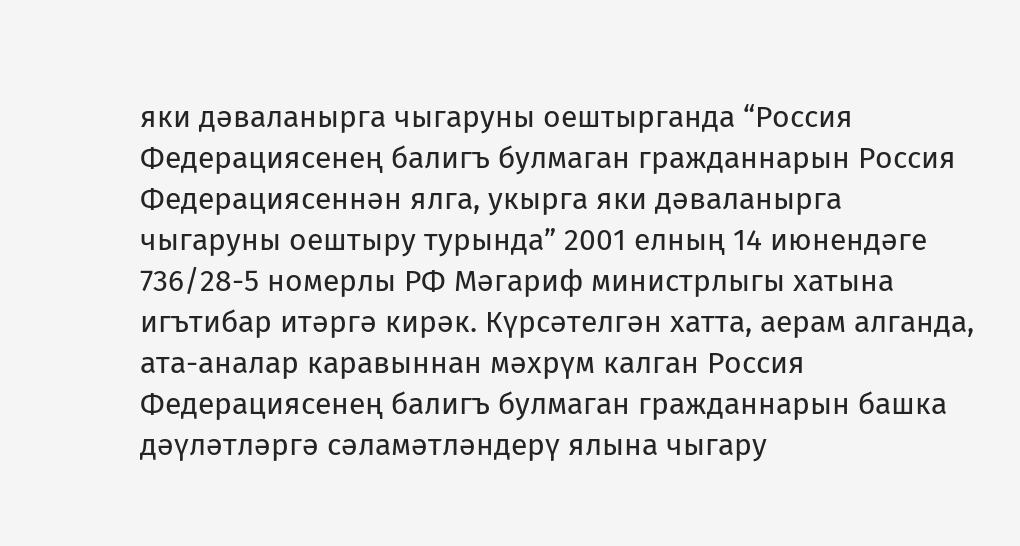яки дәваланырга чыгаруны оештырганда “Россия Федерациясенең балигъ булмаган гражданнарын Россия Федерациясеннән ялга, укырга яки дәваланырга чыгаруны оештыру турында” 2001 елның 14 июнендәге 736/28-5 номерлы РФ Мәгариф министрлыгы хатына игътибар итәргә кирәк. Күрсәтелгән хатта, аерам алганда, ата-аналар каравыннан мәхрүм калган Россия Федерациясенең балигъ булмаган гражданнарын башка дәүләтләргә сәламәтләндерү ялына чыгару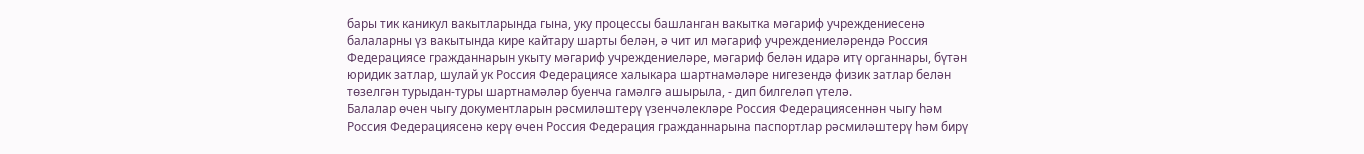бары тик каникул вакытларында гына, уку процессы башланган вакытка мәгариф учреждениесенә балаларны үз вакытында кире кайтару шарты белән, ә чит ил мәгариф учреждениеләрендә Россия Федерациясе гражданнарын укыту мәгариф учреждениеләре, мәгариф белән идарә итү органнары, бүтән юридик затлар, шулай ук Россия Федерациясе халыкара шартнамәләре нигезендә физик затлар белән төзелгән турыдан-туры шартнамәләр буенча гамәлгә ашырыла, - дип билгеләп үтелә.
Балалар өчен чыгу документларын рәсмиләштерү үзенчәлекләре Россия Федерациясеннән чыгу һәм Россия Федерациясенә керү өчен Россия Федерация гражданнарына паспортлар рәсмиләштерү һәм бирү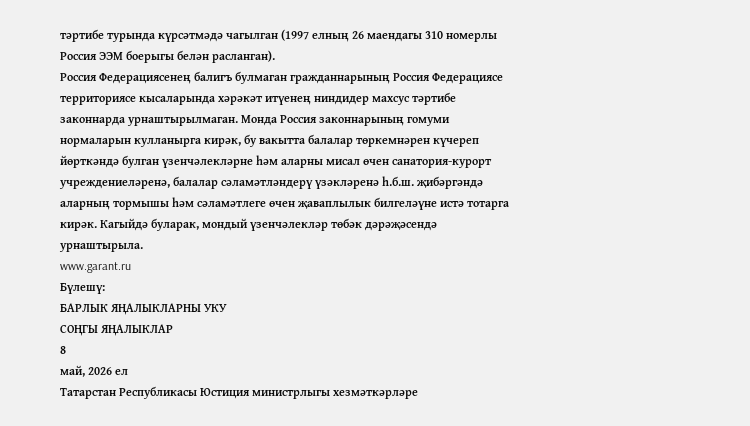тәртибе турында күрсәтмәдә чагылган (1997 елның 26 маендагы 310 номерлы Россия ЭЭМ боерыгы белән расланган).
Россия Федерациясенең балигъ булмаган гражданнарының Россия Федерациясе территориясе кысаларында хәрәкәт итүенең ниндидер махсус тәртибе законнарда урнаштырылмаган. Монда Россия законнарының гомуми нормаларын кулланырга кирәк, бу вакытта балалар төркемнәрен күчереп йөрткәндә булган үзенчәлекләрне һәм аларны мисал өчен санатория-курорт учреждениеләренә, балалар сәламәтләндерү үзәкләренә һ.б.ш. җибәргәндә аларның тормышы һәм сәламәтлеге өчен җаваплылык билгеләүне истә тотарга кирәк. Кагыйдә буларак, мондый үзенчәлекләр төбәк дәрәҗәсендә урнаштырыла.
www.garant.ru
Бүлешү:
БАРЛЫК ЯҢАЛЫКЛАРНЫ УКУ
СОҢГЫ ЯҢАЛЫКЛАР
8
май, 2026 ел
Татарстан Республикасы Юстиция министрлыгы хезмәткәрләре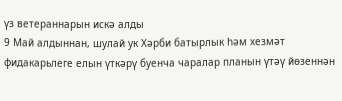үз ветераннарын искә алды
9 Май алдыннан, шулай ук Хәрби батырлык һәм хезмәт фидакарьлеге елын үткәрү буенча чаралар планын үтәү йөзеннән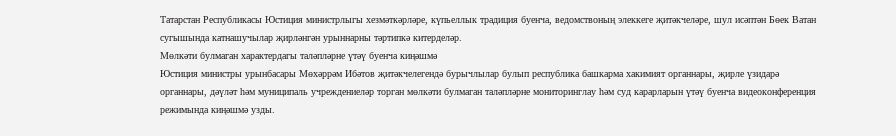Татарстан Республикасы Юстиция министрлыгы хезмәткәрләре, күпьеллык традиция буенча, ведомствоның элеккеге җитәкчеләре, шул исәптән Бөек Ватан сугышында катнашучылар җирләнгән урыннарны тәртипкә китерделәр.
Мөлкәти булмаган характердагы таләпләрне үтәү буенча киңәшмә
Юстиция министры урынбасары Мөхәррәм Ибәтов җитәкчелегендә бурычлылар булып республика башкарма хакимият органнары, җирле үзидарә органнары, дәүләт һәм муниципаль учреждениеләр торган мөлкәти булмаган таләпләрне мониторинглау һәм суд карарларын үтәү буенча видеоконференция режимында киңәшмә узды.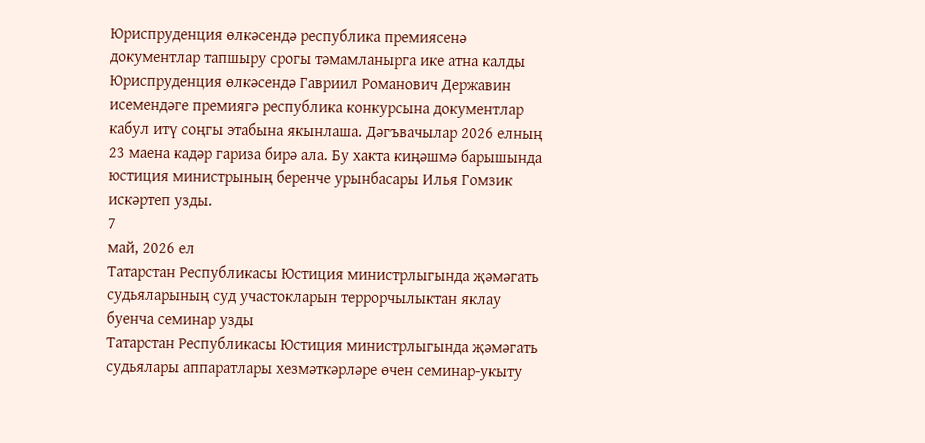Юриспруденция өлкәсендә республика премиясенә документлар тапшыру срогы тәмамланырга ике атна калды
Юриспруденция өлкәсендә Гавриил Романович Державин исемендәге премиягә республика конкурсына документлар кабул итү соңгы этабына якынлаша. Дәгъвачылар 2026 елның 23 маена кадәр гариза бирә ала. Бу хакта киңәшмә барышында юстиция министрының беренче урынбасары Илья Гомзик искәртеп узды.
7
май, 2026 ел
Татарстан Республикасы Юстиция министрлыгында җәмәгать судьяларының суд участокларын террорчылыктан яклау буенча семинар узды
Татарстан Республикасы Юстиция министрлыгында җәмәгать судьялары аппаратлары хезмәткәрләре өчен семинар-укыту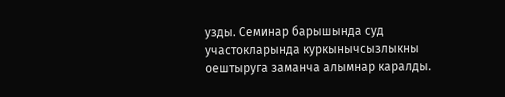узды. Семинар барышында суд участокларында куркынычсызлыкны оештыруга заманча алымнар каралды.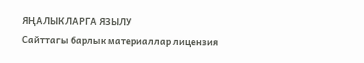ЯҢАЛЫКЛАРГА ЯЗЫЛУ
Сайттагы барлык материаллар лицензия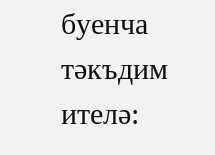буенча тәкъдим ителә: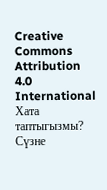Creative Commons Attribution 4.0 International
Хата таптыгызмы?
Сүзне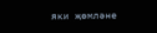яки җөмләне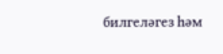билгеләгез һәм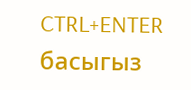CTRL+ENTER басыгыз